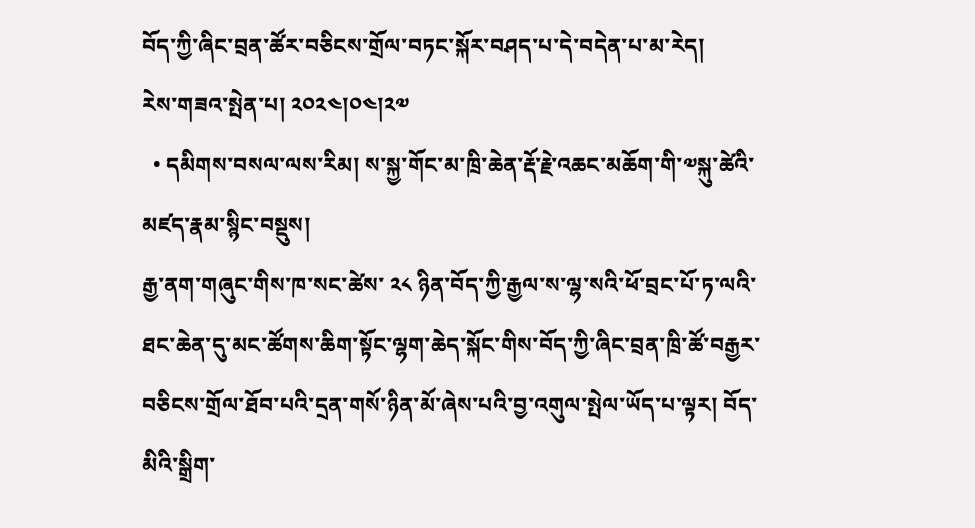བོད་ཀྱི་ཞིང་བྲན་ཚོར་བཅིངས་གྲོལ་བཏང་སྐོར་བཤད་པ་དེ་བདེན་པ་མ་རེད།
རེས་གཟའ་སྤེན་པ། ༢༠༢༤།༠༤།༢༧
  • དམིགས་བསལ་ལས་རིམ། ས་སྐྱ་གོང་མ་ཁྲི་ཆེན་རྡོ་རྗེ་འཆང་མཆོག་གི་༧སྐུ་ཚེའི་མཛད་རྣམ་སྙིང་བསྡུས།
རྒྱ་ནག་གཞུང་གིས་ཁ་སང་ཚེས་ ༢༨ ཉིན་བོད་ཀྱི་རྒྱལ་ས་ལྷ་སའི་ཕོ་བྲང་པོ་ཏ་ལའི་ཐང་ཆེན་དུ་མང་ཚོགས་ཆིག་སྟོང་ལྷག་ཆེད་སྐོང་གིས་བོད་ཀྱི་ཞིང་བྲན་ཁྲི་ཚོ་བརྒྱར་བཅིངས་གྲོལ་ཐོབ་པའི་དྲན་གསོ་ཉིན་མོ་ཞེས་པའི་བྱ་འགུལ་སྤེལ་ཡོད་པ་ལྟར། བོད་མིའི་སྒྲིག་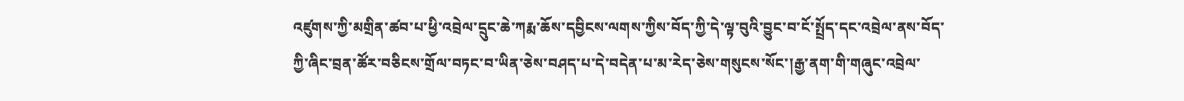འཛུགས་ཀྱི་མགྲིན་ཚབ་པ་ཕྱི་འབྲེལ་དྲུང་ཆེ་ཀརྨ་ཆོས་དབྱིངས་ལགས་ཀྱིས་བོད་ཀྱི་དེ་ལྟ་བུའི་བྱུང་བ་ངོ་སྤྲོད་དང་འབྲེལ་ནས་བོད་ཀྱི་ཞིང་བྲན་ཚོར་བཅིངས་གྲོལ་བཏང་བ་ཡིན་ཅེས་བཤད་པ་དེ་བདེན་པ་མ་རེད་ཅེས་གསུངས་སོང་།རྒྱ་ནག་གི་གཞུང་འབྲེལ་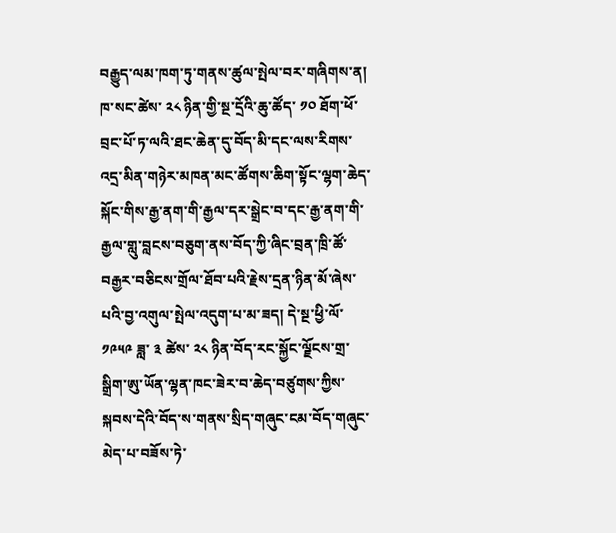བརྒྱུད་ལམ་ཁག་ཏུ་གནས་ཚུལ་སྤེལ་བར་གཞིགས་ན། ཁ་སང་ཚེས་ ༢༨ ཉིན་གྱི་སྔ་དྲོའི་ཆུ་ཚོད་ ༡༠ ཐོག་ཕོ་བྲང་པོ་ཏ་ལའི་ཐང་ཆེན་དུ་བོད་མི་དང་ལས་རིགས་འདྲ་མིན་གཉེར་མཁན་མང་ཚོགས་ཆིག་སྟོང་ལྷག་ཆེད་སྐོང་གིས་རྒྱ་ནག་གི་རྒྱལ་དར་སྒྲེང་བ་དང་རྒྱ་ནག་གི་རྒྱལ་གླུ་བླངས་བཅུག་ནས་བོད་ཀྱི་ཞིང་བྲན་ཁྲི་ཚོ་བརྒྱར་བཅིངས་གྲོལ་ཐོབ་པའི་རྗེས་དྲན་ཉིན་མོ་ཞེས་པའི་བྱ་འགུལ་སྤེལ་འདུག་པ་མ་ཟད། དེ་སྔ་ཕྱི་ལོ་ ༡༩༥༩ ཟླ་ ༣ ཚེས་ ༢༨ ཉིན་བོད་རང་སྐྱོང་ལྗོངས་གྲ་སྒྲིག་ཨུ་ཡོན་ལྷན་ཁང་ཟེར་བ་ཆེད་བཙུགས་ཀྱིས་སྐབས་དེའི་བོད་ས་གནས་སྲིད་གཞུང་ངམ་བོད་གཞུང་མེད་པ་བཟོས་ཏེ་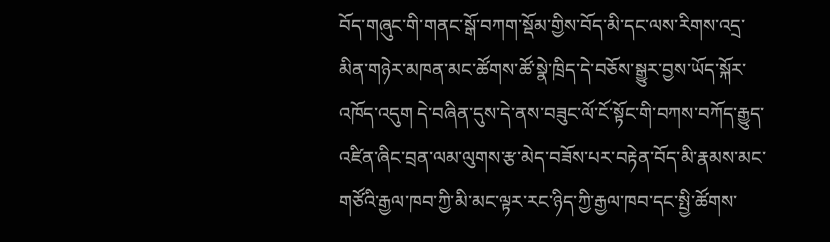བོད་གཞུང་གི་གནང་སྒོ་བཀག་སྡོམ་གྱིས་བོད་མི་དང་ལས་རིགས་འདྲ་མིན་གཉེར་མཁན་མང་ཚོགས་ཚོ་སྣེ་ཁྲིད་དེ་བཅོས་སྒྱུར་བྱས་ཡོད་སྐོར་འཁོད་འདུག དེ་བཞིན་དུས་དེ་ནས་བཟུང་ལོ་ངོ་སྟོང་གི་བཀས་བཀོད་རྒྱུད་འཛིན་ཞིང་བྲན་ལམ་ལུགས་རྩ་མེད་བཟོས་པར་བརྟེན་བོད་མི་རྣམས་མང་གཙོའི་རྒྱལ་ཁབ་ཀྱི་མི་མང་ལྟར་རང་ཉིད་ཀྱི་རྒྱལ་ཁབ་དང་སྤྱི་ཚོགས་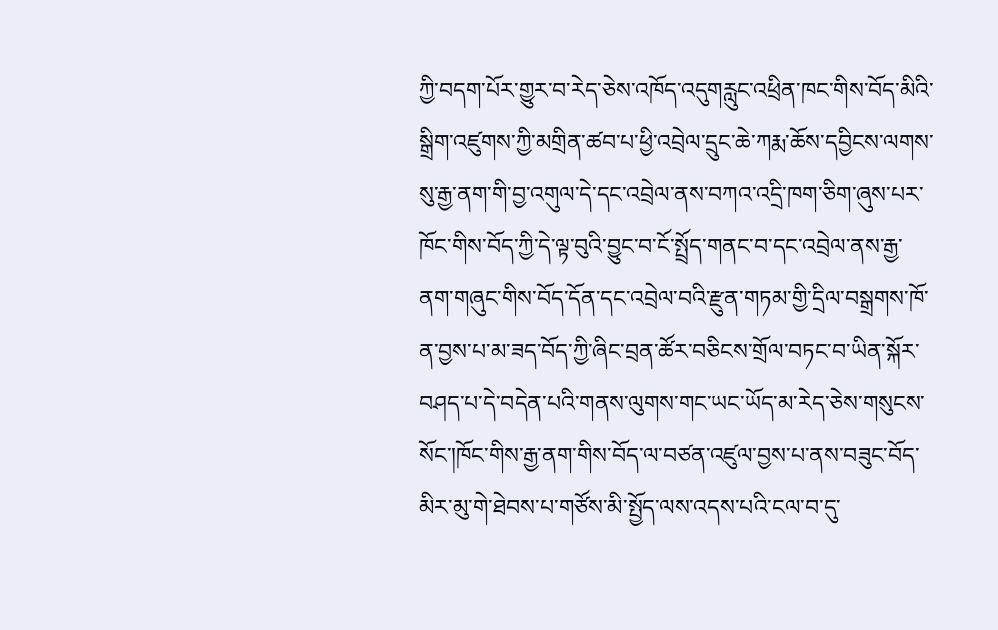ཀྱི་བདག་པོར་གྱུར་བ་རེད་ཅེས་འཁོད་འདུགརླུང་འཕྲིན་ཁང་གིས་བོད་མིའི་སྒྲིག་འཛུགས་ཀྱི་མགྲིན་ཚབ་པ་ཕྱི་འབྲེལ་དྲུང་ཆེ་ཀརྨ་ཆོས་དབྱིངས་ལགས་སུ་རྒྱ་ནག་གི་བྱ་འགུལ་དེ་དང་འབྲེལ་ནས་བཀའ་འདྲི་ཁག་ཅིག་ཞུས་པར་ཁོང་གིས་བོད་ཀྱི་དེ་ལྟ་བུའི་བྱུང་བ་ངོ་སྤྲོད་གནང་བ་དང་འབྲེལ་ནས་རྒྱ་ནག་གཞུང་གིས་བོད་དོན་དང་འབྲེལ་བའི་རྫུན་གཏམ་གྱི་དྲིལ་བསྒྲགས་ཁོ་ན་བྱས་པ་མ་ཟད་བོད་ཀྱི་ཞིང་བྲན་ཚོར་བཅིངས་གྲོལ་བཏང་བ་ཡིན་སྐོར་བཤད་པ་དེ་བདེན་པའི་གནས་ལུགས་གང་ཡང་ཡོད་མ་རེད་ཅེས་གསུངས་སོང་།ཁོང་གིས་རྒྱ་ནག་གིས་བོད་ལ་བཙན་འཛུལ་བྱས་པ་ནས་བཟུང་བོད་མིར་མུ་གེ་ཐེབས་པ་གཙོས་མི་སྤྱོད་ལས་འདས་པའི་ངལ་བ་དུ་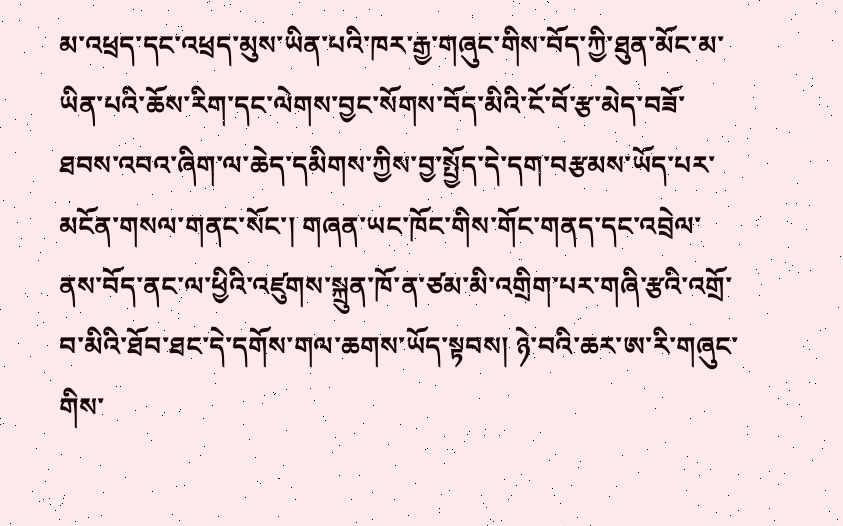མ་འཕྲད་དང་འཕྲད་མུས་ཡིན་པའི་ཁར་རྒྱ་གཞུང་གིས་བོད་ཀྱི་ཐུན་མོང་མ་ཡིན་པའི་ཆོས་རིག་དང་ལེགས་བྱང་སོགས་བོད་མིའི་ངོ་བོ་རྩ་མེད་བཟོ་ཐབས་འབའ་ཞིག་ལ་ཆེད་དམིགས་ཀྱིས་བྱ་སྤྱོད་དེ་དག་བརྩམས་ཡོད་པར་མངོན་གསལ་གནང་སོང་། གཞན་ཡང་ཁོང་གིས་གོང་གནད་དང་འབྲེལ་ནས་བོད་ནང་ལ་ཕྱིའི་འཛུགས་སྐྲུན་ཁོ་ན་ཙམ་མི་འགྲིག་པར་གཞི་རྩའི་འགྲོ་བ་མིའི་ཐོབ་ཐང་དེ་དགོས་གལ་ཆགས་ཡོད་སྟབས། ཉེ་བའི་ཆར་ཨ་རི་གཞུང་གིས་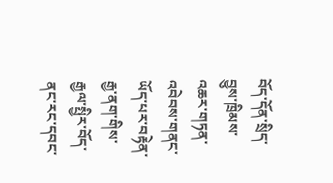བོད་དོན་སྲིད་བྱུས་ཁྲིམས་འཆར་གཏན་འབེབས་གནང་ཡོད་པར་བརྟེན་རྒྱ་ནག་གིས་རྒྱལ་སྤྱིར་བོད་ནང་རང་དབང་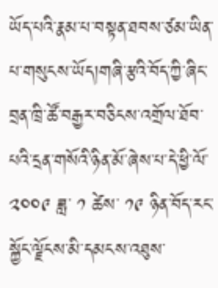ཡོད་པའི་རྣམ་པ་བསྟན་ཐབས་ཙམ་ཡིན་པ་གསུངས་ཡོད།གཞི་རྩའི་བོད་ཀྱི་ཞིང་བྲན་ཁྲི་ཚོ་བརྒྱར་བཅིངས་འགྲོལ་ཐོབ་པའི་དྲན་གསོའི་ཉིན་མོ་ཞེས་པ་དེ་ཕྱི་ལོ་ ༢༠༠༩ ཟླ་ ༡ ཚེས་ ༡༩ ཉིན་བོད་རང་སྐྱོང་ལྗོངས་མི་དམངས་འཐུས་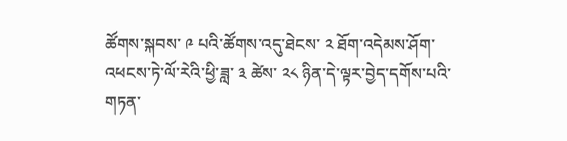ཚོགས་སྐབས་ ༩ པའི་ཚོགས་འདུ་ཐེངས་ ༢ ཐོག་འདེམས་ཤོག་འཕངས་ཏེ་ལོ་རེའི་ཕྱི་ཟླ་ ༣ ཚེས་ ༢༨ ཉིན་དེ་ལྟར་བྱེད་དགོས་པའི་གཏན་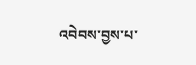འབེབས་བྱས་པ་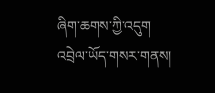ཞིག་ཆགས་ཀྱི་འདུག
འབྲེལ་ཡོད་གསར་གནས།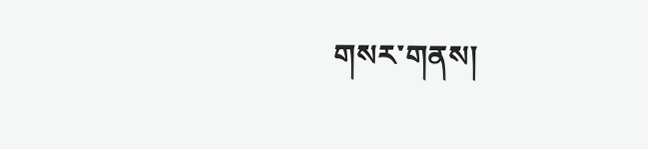གསར་གནས།